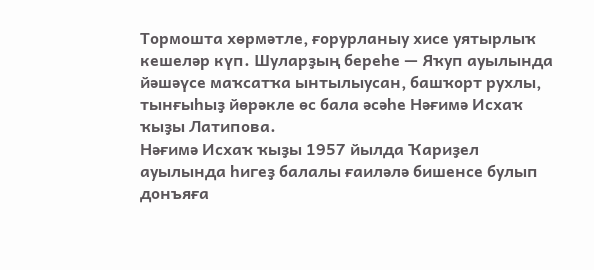Тормошта хөрмәтле, ғорурланыу хисе уятырлыҡ кешеләр күп. Шуларҙың береһе — Яҡуп ауылында йәшәүсе маҡсатҡа ынтылыусан, башҡорт рухлы, тынғыһыҙ йөрәкле өс бала әсәһе Нәғимә Исхаҡ ҡыҙы Латипова.
Нәғимә Исхаҡ ҡыҙы 1957 йылда Ҡариҙел ауылында һигеҙ балалы ғаиләлә бишенсе булып донъяға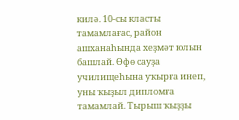килә. 10-сы класты тамамлағас, район ашханаһында хеҙмәт юлын башлай. Өфө сауҙа училищеһына уҡырға инеп, уны ҡыҙыл дипломға тамамлай. Тырыш ҡыҙҙы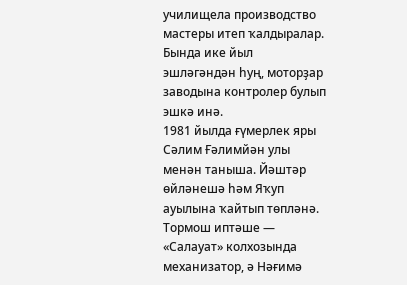училищела производство мастеры итеп ҡалдыралар. Бында ике йыл эшләгәндән һуң, моторҙар заводына контролер булып эшкә инә.
1981 йылда ғүмерлек яры Сәлим Ғәлимйән улы менән таныша. Йәштәр өйләнешә һәм Яҡуп ауылына ҡайтып төпләнә. Тормош иптәше — «Салауат» колхозында механизатор, ә Нәғимә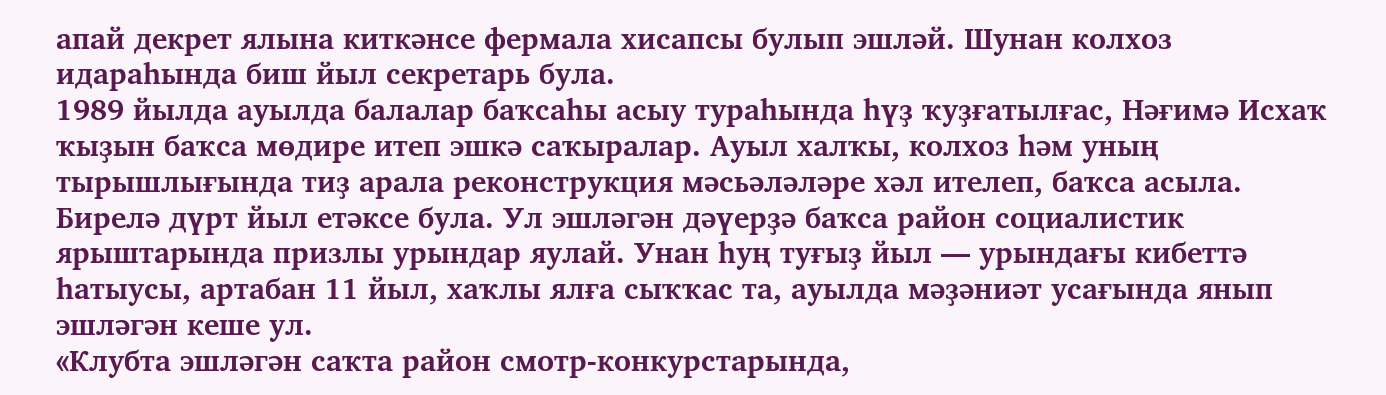апай декрет ялына киткәнсе фермала хисапсы булып эшләй. Шунан колхоз идараһында биш йыл секретарь була.
1989 йылда ауылда балалар баҡсаһы асыу тураһында һүҙ ҡуҙғатылғас, Нәғимә Исхаҡ ҡыҙын баҡса мөдире итеп эшкә саҡыралар. Ауыл халҡы, колхоз һәм уның тырышлығында тиҙ арала реконструкция мәсьәләләре хәл ителеп, баҡса асыла. Бирелә дүрт йыл етәксе була. Ул эшләгән дәүерҙә баҡса район социалистик ярыштарында призлы урындар яулай. Унан һуң туғыҙ йыл — урындағы кибеттә һатыусы, артабан 11 йыл, хаҡлы ялға сыҡҡас та, ауылда мәҙәниәт усағында янып эшләгән кеше ул.
«Клубта эшләгән саҡта район смотр-конкурстарында,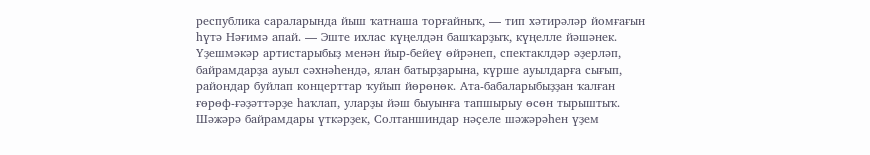республика сараларында йыш ҡатнаша торғайныҡ, — тип хәтирәләр йомғағын һүтә Нәғимә апай. — Эште ихлас күңелдән башҡарҙыҡ, күңелле йәшәнек. Үҙешмәкәр артистарыбыҙ менән йыр-бейеү өйрәнеп, спектаклдәр әҙерләп, байрамдарҙа ауыл сәхнәһендә, ялан батырҙарына, күрше ауылдарға сығып, райондар буйлап концерттар ҡуйып йөрөнөк. Ата-бабаларыбыҙҙан ҡалған ғөрөф-ғәҙәттәрҙе һаҡлап, уларҙы йәш быуынға тапшырыу өсөн тырыштыҡ. Шәжәрә байрамдары үткәрҙек, Солтаншиндар нәҫеле шәжәрәһен үҙем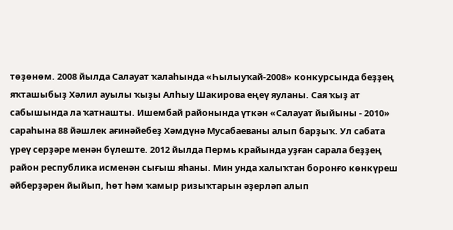төҙөнөм. 2008 йылда Салауат ҡалаһында «Һылыуҡай-2008» конкурсында беҙҙең яҡташыбыҙ Хәлил ауылы ҡыҙы Алһыу Шакирова еңеү яуланы. Сая ҡыҙ ат сабышында ла ҡатнашты. Ишембай районында үткән «Салауат йыйыны - 2010» сараһына 88 йәшлек ағинәйебеҙ Хәмдүнә Мусабаеваны алып барҙыҡ. Ул сабата үреү серҙәре менән бүлеште. 2012 йылда Пермь крайында уҙған сарала беҙҙең район республика исменән сығыш яһаны. Мин унда халыҡтан боронғо көнкүреш әйберҙәрен йыйып, һөт һәм ҡамыр ризыҡтарын әҙерләп алып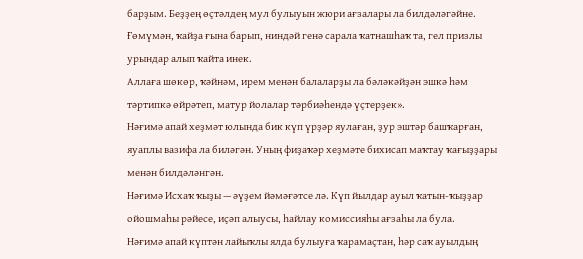барҙым. Беҙҙең өҫтәлдең мул булыуын жюри ағзалары ла билдәләгәйне. Ғөмүмән, ҡайҙа ғына барып, ниндәй генә сарала ҡатнашһаҡ та, гел призлы урындар алып ҡайта инек.
Аллаға шөкөр, ҡәйнәм, ирем менән балаларҙы ла бәләкәйҙән эшкә һәм тәртипкә өйрәтеп, матур йолалар тәрбиәһендә үҫтерҙек».
Нәғимә апай хеҙмәт юлында бик күп үрҙәр яулаған, ҙур эштәр башҡарған, яуаплы вазифа ла биләгән. Уның фиҙаҡәр хеҙмәте бихисап маҡтау ҡағыҙҙары менән билдәләнгән.
Нәғимә Исхаҡ ҡыҙы — әүҙем йәмәғәтсе лә. Күп йылдар ауыл ҡатын-ҡыҙҙар ойошмаһы рәйесе, иҫәп алыусы, һайлау комиссияһы ағзаһы ла була.
Нәғимә апай күптән лайыҡлы ялда булыуға ҡарамаҫтан, һәр саҡ ауылдың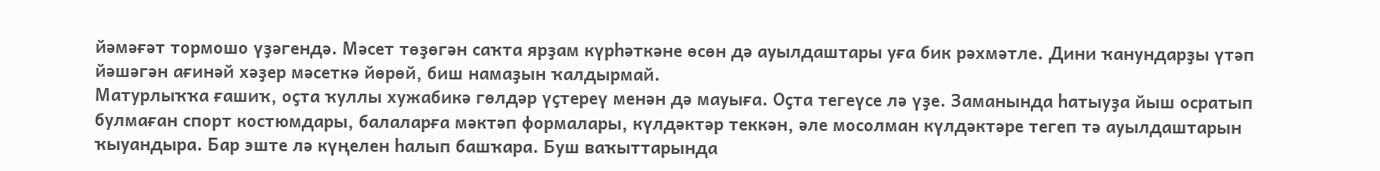йәмәғәт тормошо үҙәгендә. Мәсет төҙөгән саҡта ярҙам күрһәткәне өсөн дә ауылдаштары уға бик рәхмәтле. Дини ҡанундарҙы үтәп йәшәгән ағинәй хәҙер мәсеткә йөрөй, биш намаҙын ҡалдырмай.
Матурлыҡҡа ғашиҡ, оҫта ҡуллы хужабикә гөлдәр үҫтереү менән дә мауыға. Оҫта тегеүсе лә үҙе. Заманында һатыуҙа йыш осратып булмаған спорт костюмдары, балаларға мәктәп формалары, күлдәктәр теккән, әле мосолман күлдәктәре тегеп тә ауылдаштарын ҡыуандыра. Бар эште лә күңелен һалып башҡара. Буш ваҡыттарында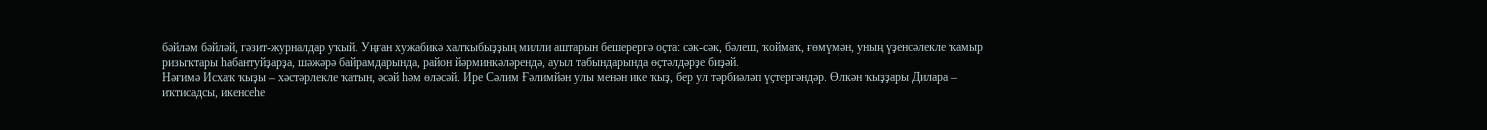бәйләм бәйләй, гәзит-журналдар уҡый. Уңған хужабикә халҡыбыҙҙың милли аштарын бешерергә оҫта: сәк-сәк, бәлеш, ҡоймаҡ, ғөмүмән, уның үҙенсәлекле ҡамыр ризыҡтары һабантуйҙарҙа, шәжәрә байрамдарында, район йәрминкәләрендә, ауыл табындарында өҫтәлдәрҙе биҙәй.
Нәғимә Исхаҡ ҡыҙы – хәстәрлекле ҡатын, әсәй һәм өләсәй. Ире Сәлим Ғәлимйән улы менән ике ҡыҙ, бер ул тәрбиәләп үҫтергәндәр. Өлкән ҡыҙҙары Дилара – иҡтисадсы, икенсеһе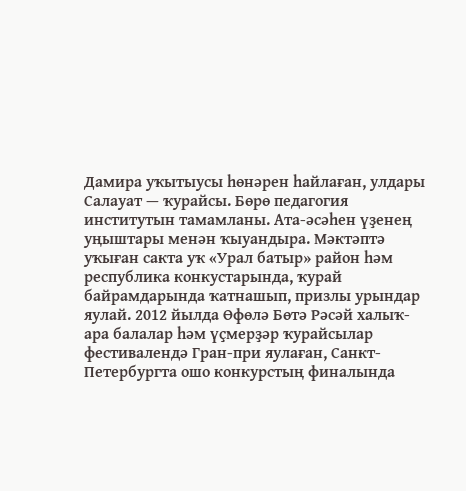Дамира уҡытыусы һөнәрен һайлаған, улдары Салауат — ҡурайсы. Бөрө педагогия институтын тамамланы. Ата-әсәһен үҙенең уңыштары менән ҡыуандыра. Мәктәптә уҡыған сакта уҡ «Урал батыр» район һәм республика конкустарында, ҡурай байрамдарында ҡатнашып, призлы урындар яулай. 2012 йылда Өфөлә Бөтә Рәсәй халыҡ-ара балалар һәм үҫмерҙәр ҡурайсылар фестивалендә Гран-при яулаған, Санкт-Петербургта ошо конкурстың финалында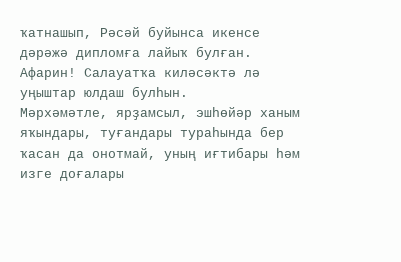ҡатнашып, Рәсәй буйынса икенсе дәрәжә дипломға лайыҡ булған. Афарин! Салауатҡа киләсәктә лә уңыштар юлдаш булһын.
Мәрхәмәтле, ярҙамсыл, эшһөйәр ханым яҡындары, туғандары тураһында бер ҡасан да онотмай, уның иғтибары һәм изге доғалары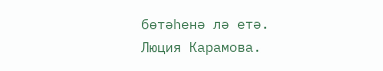бөтәһенә лә етә.
Люция Карамова.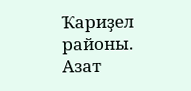Ҡариҙел районы.
Азат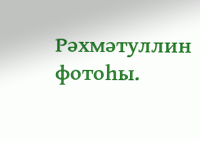Рәхмәтуллин фотоһы.